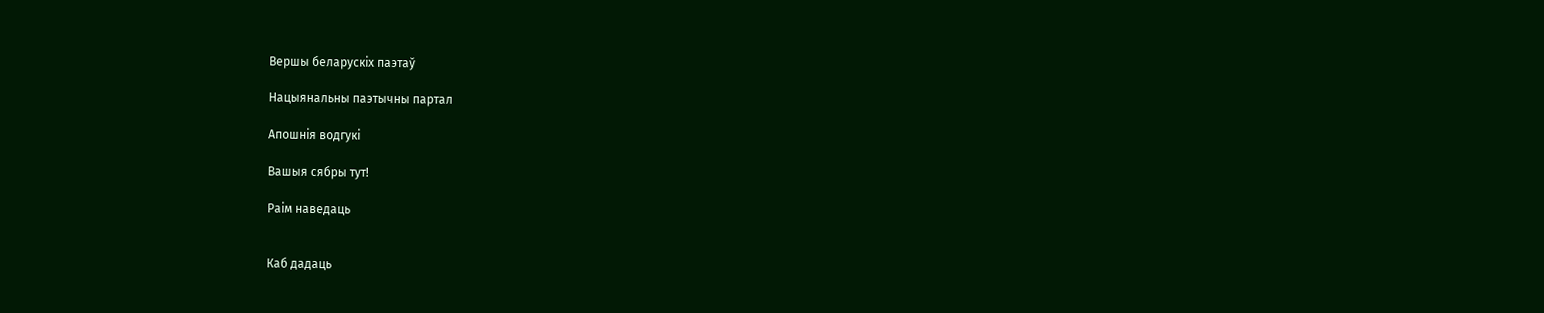Вершы беларускіх паэтаў

Нацыянальны паэтычны партал

Апошнія водгукі

Вашыя сябры тут!

Раiм наведаць


Каб дадаць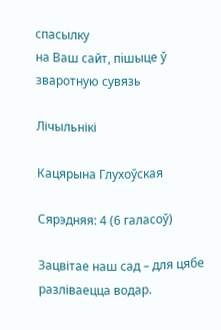спасылку
на Ваш сайт, пiшыце ў
зваротную сувязь

Лічыльнікі

Кацярына Глухоўская

Сярэдняя: 4 (6 галасоў)

Зацвітае наш сад – для цябе разліваецца водар.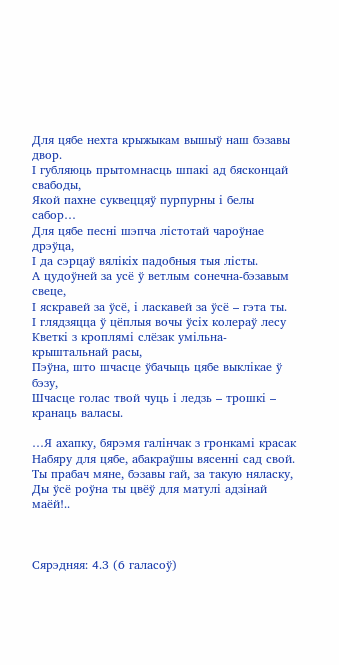Для цябе нехта крыжыкам вышыў наш бэзавы двор.
І губляюць прытомнасць шпакі ад бясконцай свабоды,
Якой пахне суквеццяў пурпурны і белы сабор…
Для цябе песні шэпча лістотай чароўнае дрэўца,
І да сэрцаў вялікіх падобныя тыя лісты.
А цудоўней за усё ў ветлым сонечна-бэзавым свеце,
І яскравей за ўсё, і ласкавей за ўсё – гэта ты.
І глядзяцца ў цёплыя вочы ўсіх колераў лесу
Кветкі з кроплямі слёзак умільна-крыштальнай расы,
Пэўна, што шчасце ўбачыць цябе выклікае ў бэзу,
Шчасце голас твой чуць і ледзь – трошкі – кранаць валасы.

…Я ахапку, бярэмя галінчак з гронкамі красак
Набяру для цябе, абакраўшы вясенні сад свой.
Ты прабач мяне, бэзавы гай, за такую няласку,
Ды ўсё роўна ты цвёў для матулі адзінай маёй!..



Сярэдняя: 4.3 (6 галасоў)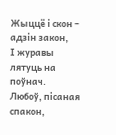Жыццё і скон – адзін закон,
І журавы лятуць на поўнач.
Любоў, пісаная спакон,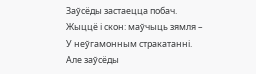Заўсёды застаецца побач.
Жыццё і скон: маўчыць зямля –
У неўгамонным стракатанні.
Але заўсёды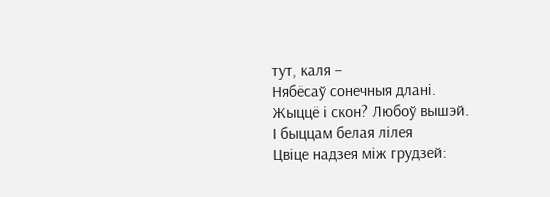тут, каля –
Нябёсаў сонечныя длані.
Жыццё і скон? Любоў вышэй.
І быццам белая лілея
Цвіце надзея між грудзей: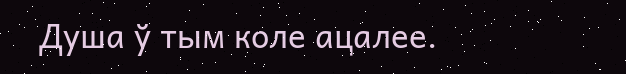Душа ў тым коле ацалее.